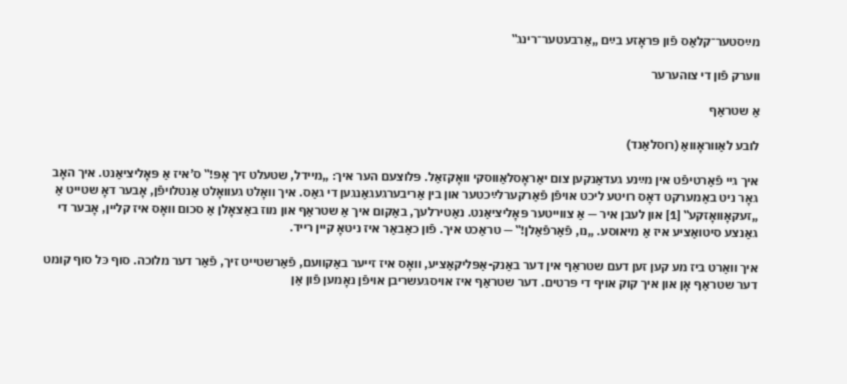מײַסטער־קלאַס פֿון פּראָזע בײַם „אַרבעטער־רינג‟

ווערק פֿון די צוהערער

אַ שטראַף

לובע לאַווראָוואַ (רוסלאַנד)

איך גיי פֿאַרטיפֿט אין מײַנע געדאַנקען צום יאַראָסלאַווסקי וואָקזאַל. פּלוצעם הער איך: „מיידל, שטעלט זיך אָפּ!‟ ס’איז אַ פּאָליציאַנט. איך האָב גאָר ניט באַמערקט דאָס רויטע ליכט אויפֿן פֿאַרקערלײַכטער און בין אַריבערגעגאַנגען די גאַס. איך וואָלט געוואָלט אַנטלויפֿן, אָבער דאָ שטייט אַ „זעקאָוואָזקע‟ [1] און לעבן איר — אַ צווייטער פּאָליציאַנט. נאַטירלעך, באַקום איך אַ שטראַף און מוז באַצאָלן אַ סכום וואָס איז קליין, אָבער די גאַנצע סיטואַציע איז אַ מיאוסע. „נו, פֿאַרפֿאַלן!‟ — טראַכט איך. פֿון כאַבאַר איז ניטאָ קיין רייד.

איך וואַרט ביז מע קען זען דעם שטראַף אין דער באַנק-אַפּליקאַציע, וואָס איז זייער באַקוועם, פֿאַרשטייט זיך, פֿאַר דער מלוכה. סוף כּל סוף קומט דער שטראַף אָן און איך קוק אויף די פּרטים. דער שטראַף איז אויסגעשריבן אויפֿן נאָמען פֿון אַן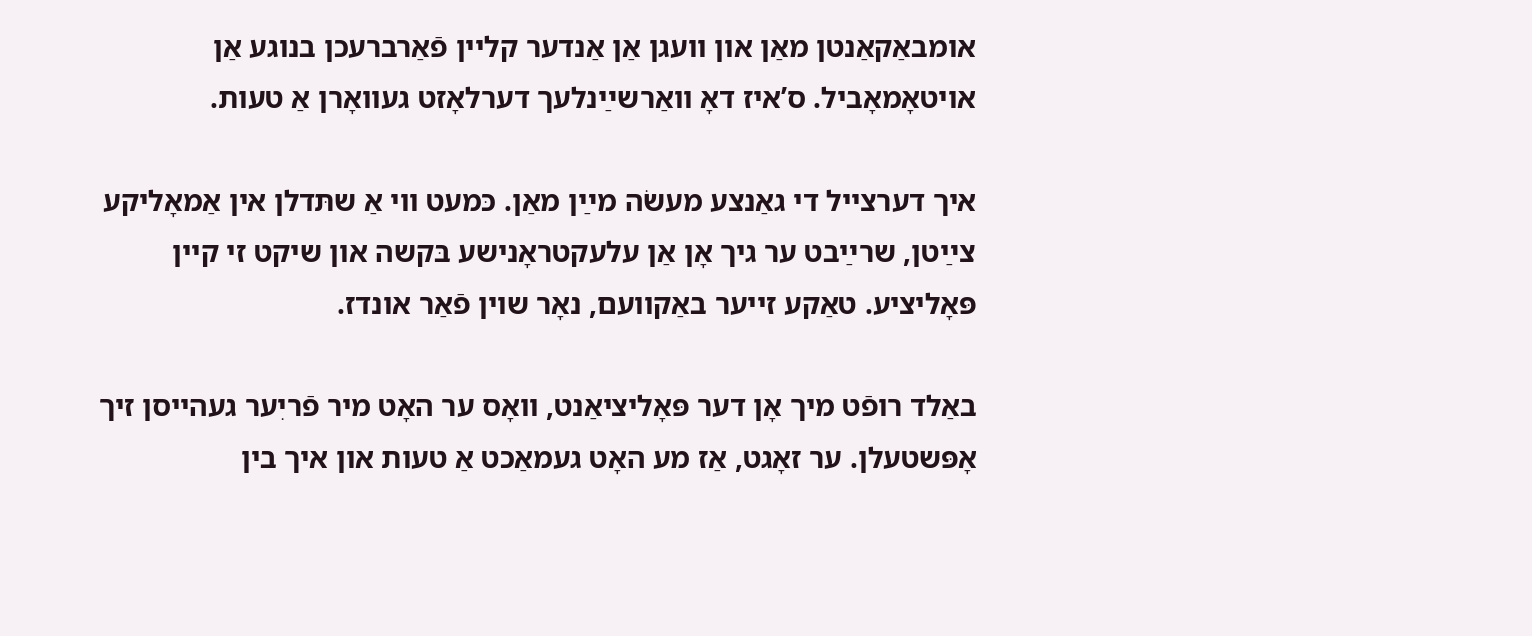אומבאַקאַנטן מאַן און וועגן אַן אַנדער קליין פֿאַרברעכן בנוגע אַן אויטאָמאָביל. ס’איז דאָ וואַרשײַנלעך דערלאָזט געוואָרן אַ טעות.

איך דערצייל די גאַנצע מעשׂה מײַן מאַן. כּמעט ווי אַ שתּדלן אין אַמאָליקע צײַטן, שרײַבט ער גיך אָן אַן עלעקטראָנישע בּקשה און שיקט זי קיין פּאָליציע. טאַקע זייער באַקוועם, נאָר שוין פֿאַר אונדז.

באַלד רופֿט מיך אָן דער פּאָליציאַנט, וואָס ער האָט מיר פֿריִער געהייסן זיך אָפּשטעלן. ער זאָגט, אַז מע האָט געמאַכט אַ טעות און איך בין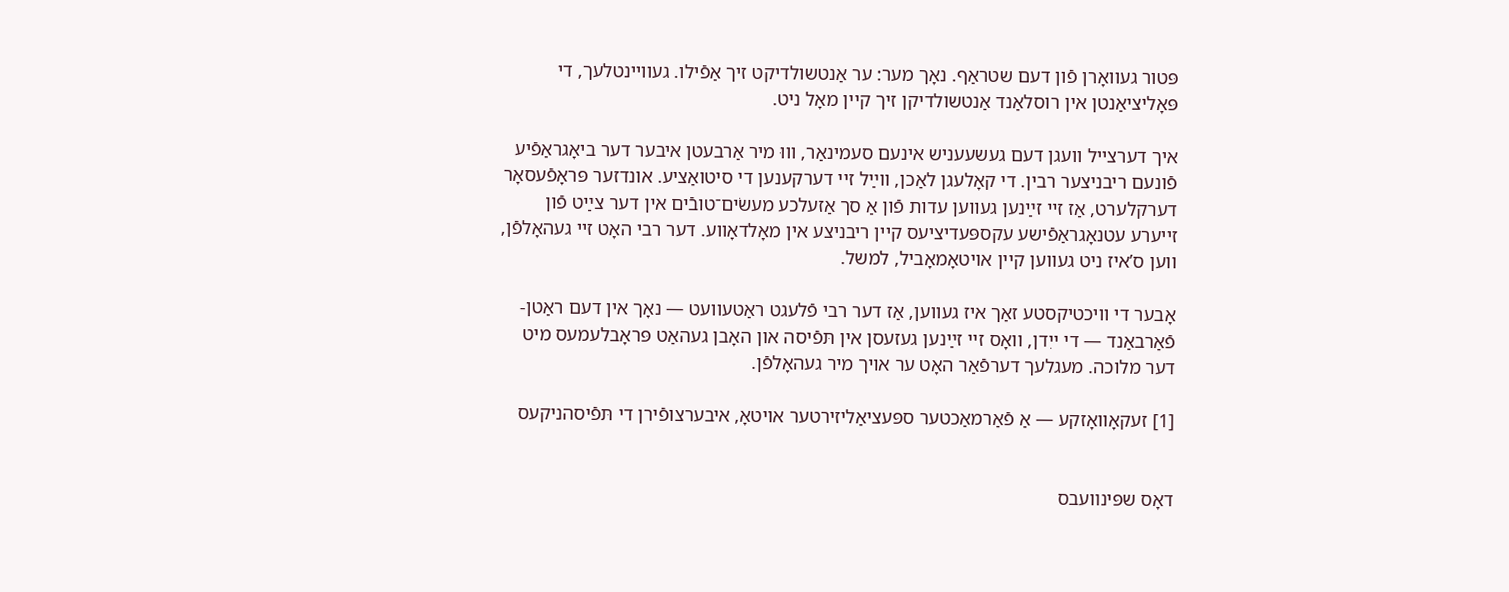פּטור געוואָרן פֿון דעם שטראַף. נאָך מער: ער אַנטשולדיקט זיך אַפֿילו. געוויינטלעך, די פּאָליציאַנטן אין רוסלאַנד אַנטשולדיקן זיך קיין מאָל ניט.

איך דערצייל וועגן דעם געשעעניש אינעם סעמינאַר, וווּ מיר אַרבעטן איבער דער ביאָגראַפֿיע פֿונעם ריבניצער רבין. די קאָלעגן לאַכן, ווײַל זיי דערקענען די סיטואַציע. אונדזער פּראָפֿעסאָר דערקלערט, אַז זיי זײַנען געווען עדות פֿון אַ סך אַזעלכע מעשׂים־טובֿים אין דער צײַט פֿון זייערע עטנאָגראַפֿישע עקספּעדיציעס קיין ריבניצע אין מאָלדאָווע. דער רבי האָט זיי געהאָלפֿן, ווען ס’איז ניט געווען קיין אויטאָמאָביל, למשל.

אָבער די וויכטיקסטע זאַך איז געווען, אַז דער רבי פֿלעגט ראַטעוועט — נאָך אין דעם ראַטן-פֿאַרבאַנד — די ייִדן, וואָס זיי זײַנען געזעסן אין תּפֿיסה און האָבן געהאַט פּראָבלעמעס מיט דער מלוכה. מעגלעך דערפֿאַר האָט ער אויך מיר געהאָלפֿן.

[1] זעקאָוואָזקע — אַ פֿאַרמאַכטער ספּעציאַליזירטער אויטאָ, איבערצופֿירן די תּפֿיסהניקעס


דאָס שפּינװעבס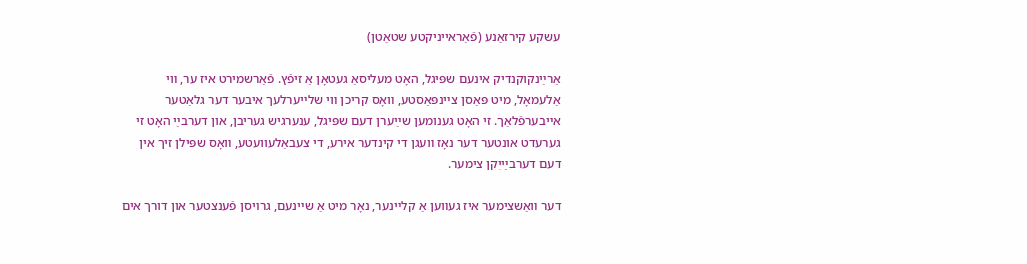עשקע קירזאַנע (פֿאַראייניקטע שטאַטן)

אַרײַנקוקנדיק אינעם שפּיגל, האָט מעליסאַ געטאָן אַ זיפֿץ. פֿאַרשמירט איז ער, װי אַלעמאָל, מיט פּאַסן צײנפּאַסטע, װאָס קריכן װי שלײערלעך איבער דער גלאַטער אײבערפֿלאַך. זי האָט גענומען שײַערן דעם שפּיגל, ענערגיש געריבן, און דערבײַ האָט זי גערעדט אונטער דער נאָז װעגן די קינדער אירע, די צעבאַלעוועטע, װאָס שפּילן זיך אין דעם דערבײַיִקן צימער.

דער װאַשצימער איז געװען אַ קלײנער, נאָר מיט אַ שײנעם, גרױסן פֿענצטער און דורך אים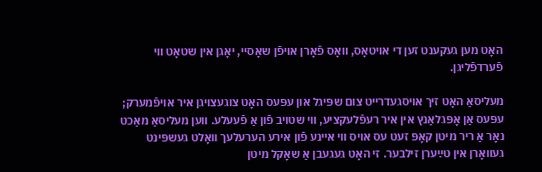האָט מען געקענט זען די אױטאָס, װאָס פֿאָרן אױפֿן שאָסײ, יאָגן אין שטאָט װי פֿערדפֿליגן.

מעליסאַ האָט זיך אױסגעדרײט צום שפּיגל און עפּעס האָט צוגעצויגן איר אויפֿמערק; עפּעס אַן אָפּגלאַנץ אין איר רעפֿלעקציע, װי שטױב פֿון אַ פֿעעלע. װען מעליסאַ מאַכט נאָר אַ ריר מיטן קאָפּ זעט עס אויס װי אײנע פֿון אירע הערעלעך וואָלט געשפּינט געװאָרן אין טײַערן זילבער. זי האָט געגעבן אַ שאָקל מיטן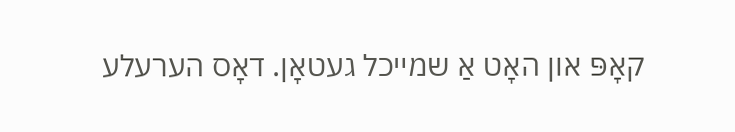קאָפּ און האָט אַ שמײכל געטאָן. דאָס הערעלע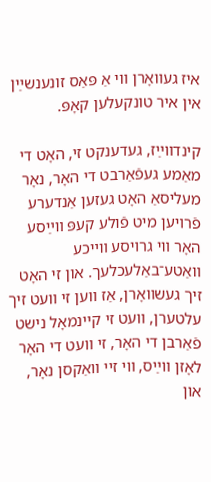איז געװאָרן װי אַ פּאַס זונענשײַן אין איר טונקעלען קאָפּ.

קינדװײַז, געדענקט זי, האָט די מאַמע געפֿאַרבט די האָר, נאָר מעליסאַ האָט געזען אַנדערע פֿרױען מיט פֿולע קעפּ װײַסע האָר װי גרױסע װײכע װאַטע־באַלעכלעך. און זי האָט זיך געשװאָרן, אַז װען זי װעט זיך עלטערן, װעט זי קײנמאָל נישט פֿאַרבן די האָר, זי װעט די האָר לאָזן װײַס, װי זיי װאַקסן נאָר, און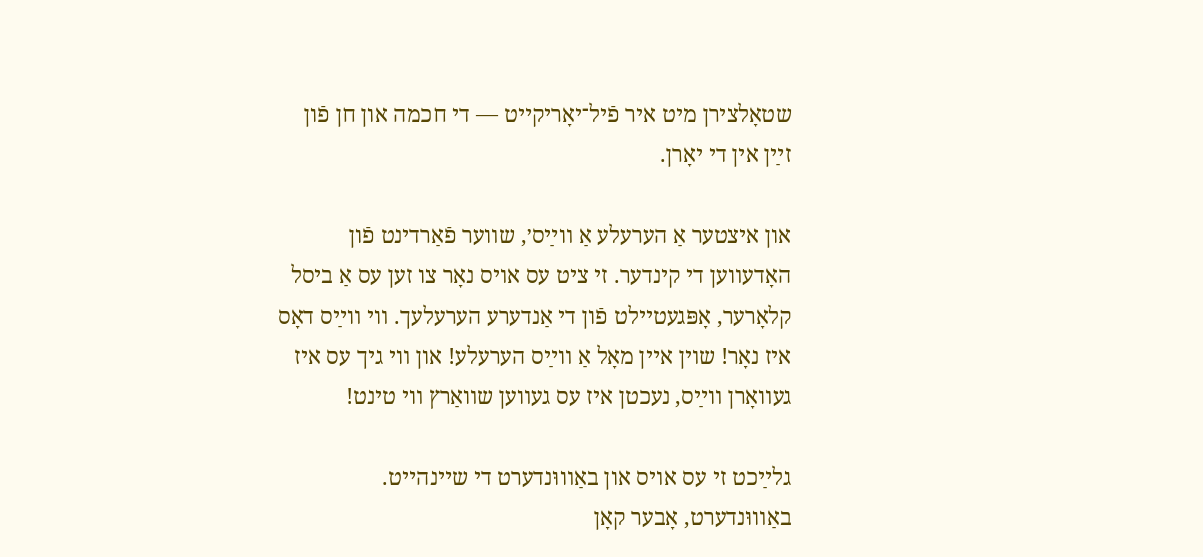שטאָלצירן מיט איר פֿיל־יאָריקײט — די חכמה און חן פֿון זײַן אין די יאָרן.

און איצטער אַ הערעלע אַ װײַס׳, שװער פֿאַרדינט פֿון האָדעװען די קינדער. זי ציט עס אױס נאָר צו זען עס אַ ביסל קלאָרער, אָפּגעטיילט פֿון די אַנדערע הערעלעך. װי װײַס דאָס איז נאָר! שױן אײן מאָל אַ װײַס הערעלע! און װי גיך עס איז געװאָרן װײַס, נעכטן איז עס געװען שװאַרץ װי טינט!

גלײַכט זי עס אױס און באַװוּנדערט די שײנהײט. באַװוּנדערט, אָבער קאָן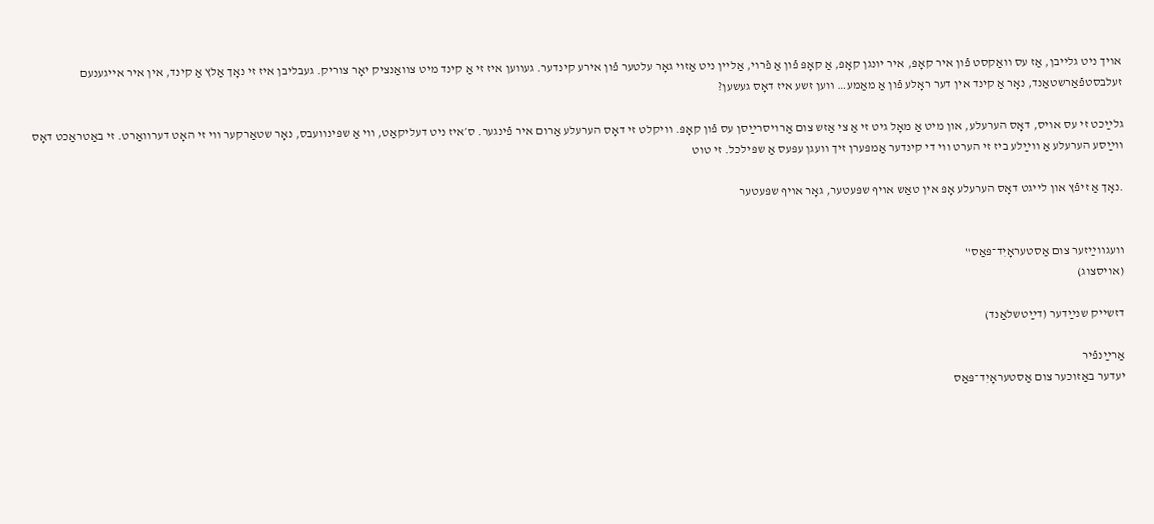אױך ניט גלײבן, אַז עס װאַקסט פֿון איר קאָפּ, איר יונגן קאָפּ, אַ קאָפּ פֿון אַ פֿרױ, אַליין ניט אַזױ גאָר עלטער פֿון אירע קינדער. געװען איז זי אַ קינד מיט צװאַנציק יאָר צוריק. געבליבן איז זי נאָך אַלץ אַ קינד, אין איר אײגענעם זעלבסטפֿאַרשטאַנד, נאָר אַ קינד אין דער ראָלע פֿון אַ מאַמע… װען זשע איז דאָס געשען?

גלײַכט זי עס אױס, דאָס הערעלע, און מיט אַ מאָל גיט זי אַ צי אַזש צום אַרויסרײַסן עס פֿון קאָפּ. װיקלט זי דאָס הערעלע אַרום איר פֿינגער. ס׳איז ניט דעליקאַט, װי אַ שפּינװעבס, נאָר שטאַרקער װי זי האָט דערװאַרט. זי באַטראַכט דאָס װײַסע הערעלע אַ װײַלע ביז זי הערט ווי די קינדער אַמפּערן זיך װעגן עפּעס אַ שפּילכל. זי טוט

.נאָך אַ זיפֿץ און לייגט דאָס הערעלע אָפּ אין טאַש אױף שפּעטער, גאָר אױף שפּעטער


װעגװײַזער צום אַסטעראָיִד־פּאַס‟
(אויסצוג)

דזשײק שנײַדער (דײַטשלאַנד)

אַרײַנפֿיר
יעדער באַזוכער צום אַסטעראָיִד־פּאַס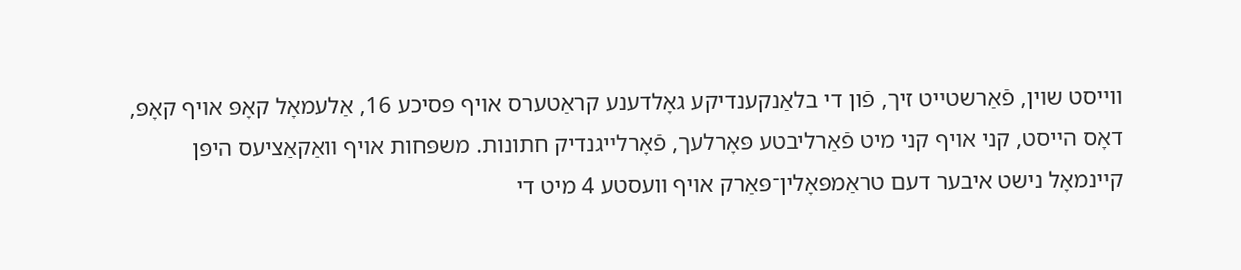װײסט שױן, פֿאַרשטײט זיך, פֿון די בלאַנקענדיקע גאָלדענע קראַטערס אױף פּסיכע 16, אַלעמאָל קאָפּ אױף קאָפּ, דאָס הײסט, קני אױף קני מיט פֿאַרליבטע פּאָרלעך, פֿאָרלײגנדיק חתונות. משפּחות אױף װאַקאַציעס היפּן קײנמאָל נישט איבער דעם טראַמפּאָלין־פּאַרק אױף װעסטע 4 מיט די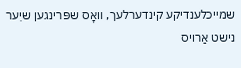שמײכלענדיקע קינדערלעך, װאָס שפּרינגען שיִער נישט אַרױס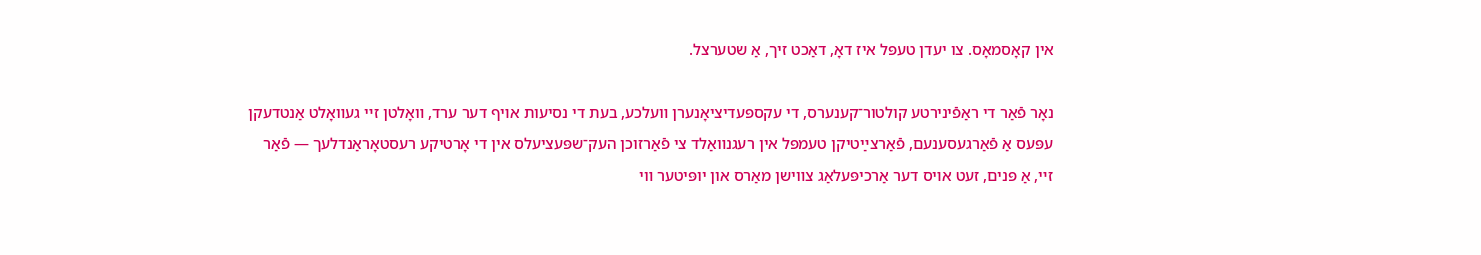אין קאָסמאָס. צו יעדן טעפּל איז דאָ, דאַכט זיך, אַ שטערצל.

נאָר פֿאַר די ראַפֿינירטע קולטור־קענערס, די עקספּעדיציאָנערן װעלכע, בעת די נסיעות אױף דער ערד, װאָלטן זײ געװאָלט אַנטדעקן עפּעס אַ פֿאַרגעסענעם, פֿאַרצײַטיקן טעמפּל אין רעגנװאַלד צי פֿאַרזוכן העק־שפּעציעלס אין די אָרטיקע רעסטאָראַנדלעך — פֿאַר זײ, אַ פּנים, זעט אױס דער אַרכיפּעלאַג צװישן מאַרס און יופּיטער װי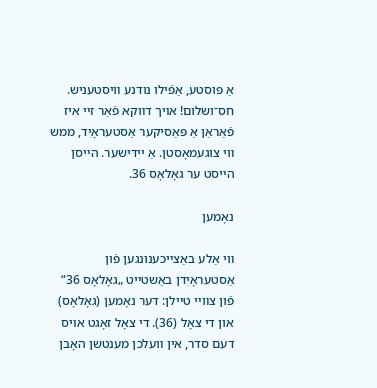אַ פּוסטע, אַפֿילו נודנע װיסטעניש. חס־ושלום! אױך דװקא פֿאַר זײ איז פֿאַראַן אַ פּאַסיקער אַסטעראָיִד, ממש װי צוגעמאָסטן. אַ ייִדישער. הײסן הײסט ער גאָלאָס 36.

נאָמען

װי אַלע באַצײכענונגען פֿון אַסטעראָיִדן באַשטײט „גאָלאָס 36“ פֿון צװײ טײלן: דער נאָמען (גאָלאָס) און די צאָל (36). די צאָל זאָגט אױס דעם סדר, אין װעלכן מענטשן האָבן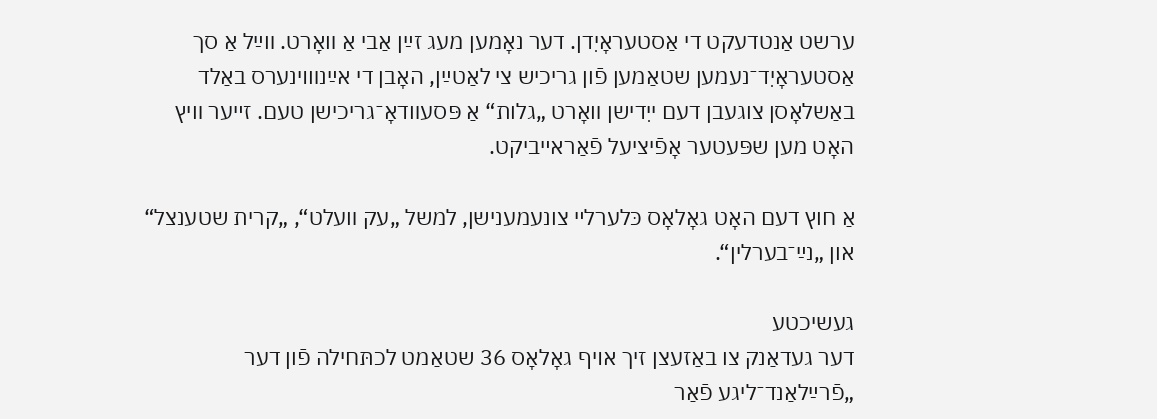ערשט אַנטדעקט די אַסטעראָיִדן. דער נאָמען מעג זײַן אַבי אַ װאָרט. װײַל אַ סך אַסטעראָיִד־נעמען שטאַמען פֿון גריכיש צי לאַטײַן, האָבן די אײַנװױנערס באַלד באַשלאָסן צוגעבן דעם ייִדישן װאָרט „גלות“ אַ פּסעװדאָ־גריכישן טעם. זײער װיץ האָט מען שפּעטער אָפֿיציעל פֿאַראײביקט.

אַ חוץ דעם האָט גאָלאָס כּלערלײ צונעמענישן, למשל „עק װעלט“, „קרית שטענצל“ און „נײַ־בערלין“.

געשיכטע
דער געדאַנק צו באַזעצן זיך אױף גאָלאָס 36 שטאַמט לכתּחילה פֿון דער „פֿרײַלאַנד־ליגע פֿאַר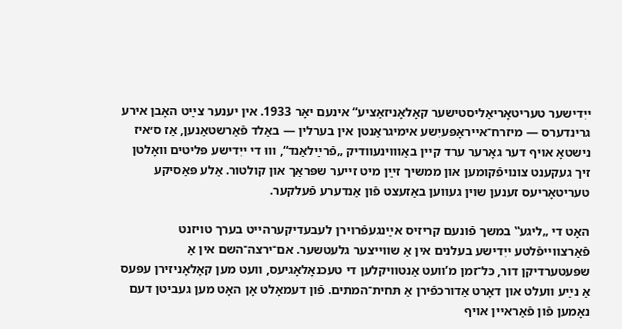ייִדישער טעריטאָריאַליסטישער קאָלאָניזאַציע“ אינעם יאָר 1933. אין יענער צײַט האָבן אירע גרינדערס — מיזרח־אײראָפּעיִשע אימיגראַנטן אין בערלין — באַלד פֿאַרשטאַנען, אַז ס׳איז נישטאָ אױף דער גאָרער ערד קײן באַװױנעװדיק „פֿרײַלאַנד“, װוּ די ייִדישע פּליטים װאָלטן זיך געקענט צונױפֿקומען און ממשיך זײַן מיט זײער שפּראַך און קולטור. אַלע פּאַסיקע טעריטאָריעס זענען שױן געװען באַזעצט פֿון אַנדערע פֿעלקער.

האָט די „ליגע‟ במשך פֿונעם קריזיס אײַנגעפֿרױרן לעבעדיקערהײט בערך טױזנט פֿאַרצװײפֿלטע ייִדישע בעלנים אין אַ שװײצער גלעטשער. אם־ירצה־השם אין אַ שפּעטערדיקן דור, כּל־זמן מ’וועט אַנטװיקלען די טעכנאָלאָגיעס, װעט מען קאָלאָניזירן עפּעס אַ נײַע װעלט און דאָרט אַדורכפֿירן אַ תּחית־המתים. פֿון דעמאָלט אָן האָט מען געביטן דעם נאָמען פֿון פֿאַראײן אויף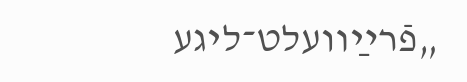„פֿרײַװעלט־ליגע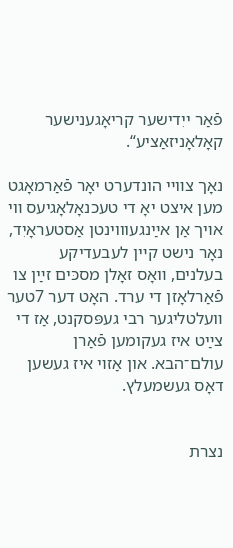פֿאַר ייִדישער קריאָגענישער קאָלאָניזאַציע“.

נאָך צװײ הונדערט יאָר פֿאַרמאָגט מען איצט יאָ די טעכנאָלאָגיעס װי אױך אַן אײַנגעוווינטן אַסטעראָיִד, נאָר נישט קײן לעבעדיקע בעלנים, װאָס זאָלן מסכּים זײַן צו פֿאַרלאָזן די ערד. האָט דער 7טער װעלטליגער רבי געפּסקנט, אַז די צײַט איז געקומען פֿאַרן עולם־הבא. און אַזױ איז געשען דאָס געשמעלץ.


נצרת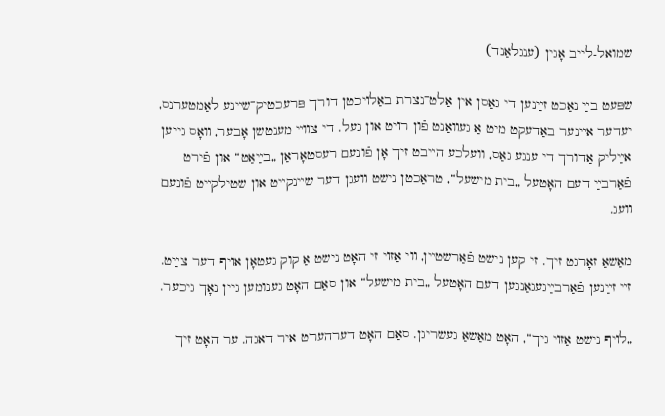שמואל-לייב אָגין (ענגלאַנד)

שפּעט בײַ נאַכט זײַנען די גאַסן אין אַלט־נצרת באַלױכטן דורך פּרעכטיק־שײנע לאַמטערנס, יעדער אײנער באַדעקט מיט אַ געװאַנט פֿון רױט און געל. די צװײ מענטשן אָבער, װאָס גייען אײַליק אַדורך די ענגע גאַס, וועלכע הײבט זיך אָן פֿונעם רעסטאָראַן „בײַאַט“ און פֿירט פֿאַרבײַ דעם האָטעל „בית מישעל“, טראַכטן נישט װעגן דער שײנקײט און שטילקײט פֿונעם װעג.

מאַשאַ זאָרגט זיך. זי קען נישט פֿאַרשטײן, װי אַזױ זי האָט נישט אַ קוק געטאָן אױף דער צײַט. זײ זײַנען פֿאַרבײַגעגאַנגען דעם האָטעל „בית מישעל“ און סאַם האָט גענומען גיין נאָך גיכער.

„לױף נישט אַזױ גיך“, האָט מאַשאַ געשריגן. סאַם האָט דערהערט איר דאגה. ער האָט זיך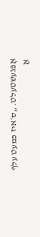אָפּגעשטעלט. „ס׳איז כּמעט עלף אַ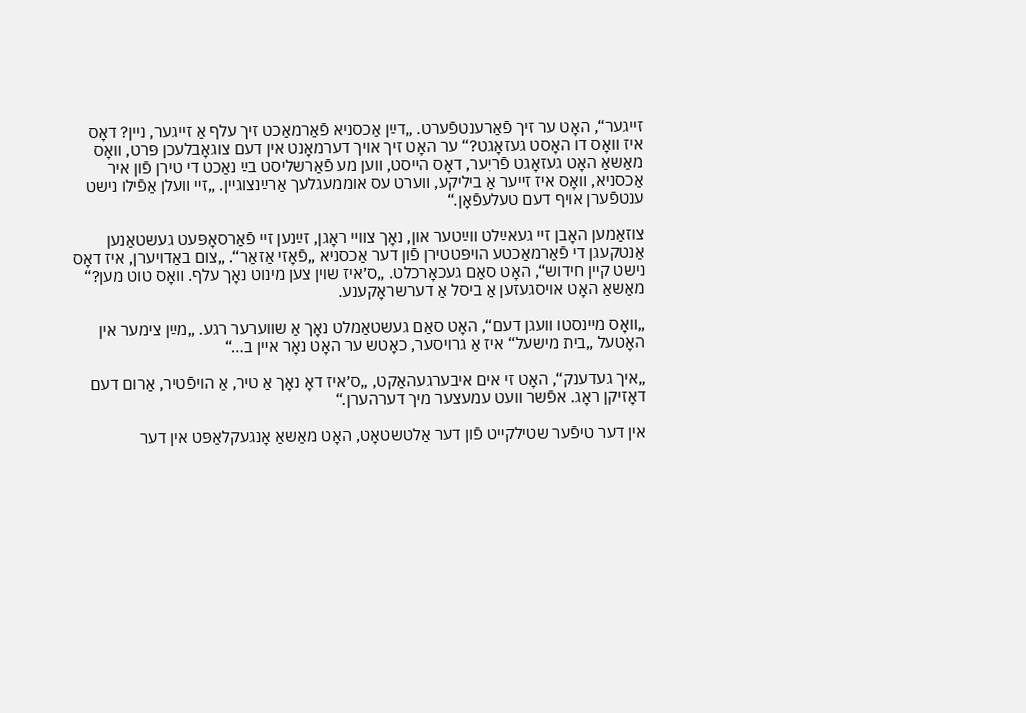זײגער“, האָט ער זיך פֿאַרענטפֿערט. „דײַן אַכסניא פֿאַרמאַכט זיך עלף אַ זײגער, נײן? דאָס איז װאָס דו האָסט געזאָגט?“ ער האָט זיך אױך דערמאָנט אין דעם צוגאָבלעכן פּרט, װאָס מאַשאַ האָט געזאָגט פֿריִער, דאָס הײסט, װען מע פֿאַרשליסט בײַ נאַכט די טירן פֿון איר אַכסניא, װאָס איז זײער אַ ביליקע, װערט עס אוממעגלעך אַרײַנצוגײן. „זײ װעלן אַפֿילו נישט ענטפֿערן אויף דעם טעלעפֿאָן.“

צוזאַמען האָבן זײ געאײַלט װײַטער און, נאָך צװײ ראָגן, זײַנען זײ פֿאַרסאָפּעט געשטאַנען אַנטקעגן די פֿאַרמאַכטע הױפּטטירן פֿון דער אַכסניא „פֿאָזי אַזאַר“. „צום באַדױערן, איז דאָס נישט קײן חידוש“, האָט סאַם געכאָרכלט. „ס׳איז שױן צען מינוט נאָך עלף. װאָס טוט מען?“ מאַשאַ האָט אױסגעזען אַ ביסל אַ דערשראָקענע.

„װאָס מײנסטו װעגן דעם“, האָט סאַם געשטאַמלט נאָך אַ שװערער רגע. „מײַן צימער אין האָטעל „בית מישעל“ איז אַ גרױסער, כאָטש ער האָט נאָר אײן ב…“

„איך געדענק“, האָט זי אים איבערגעהאַקט, „ס׳איז דאָ נאָך אַ טיר, אַ הױפֿטיר, אַרום דעם דאָזיקן ראָג. אפֿשר װעט עמעצער מיך דערהערן.“

אין דער טיפֿער שטילקײט פֿון דער אַלטשטאָט, האָט מאַשאַ אָנגעקלאַפּט אין דער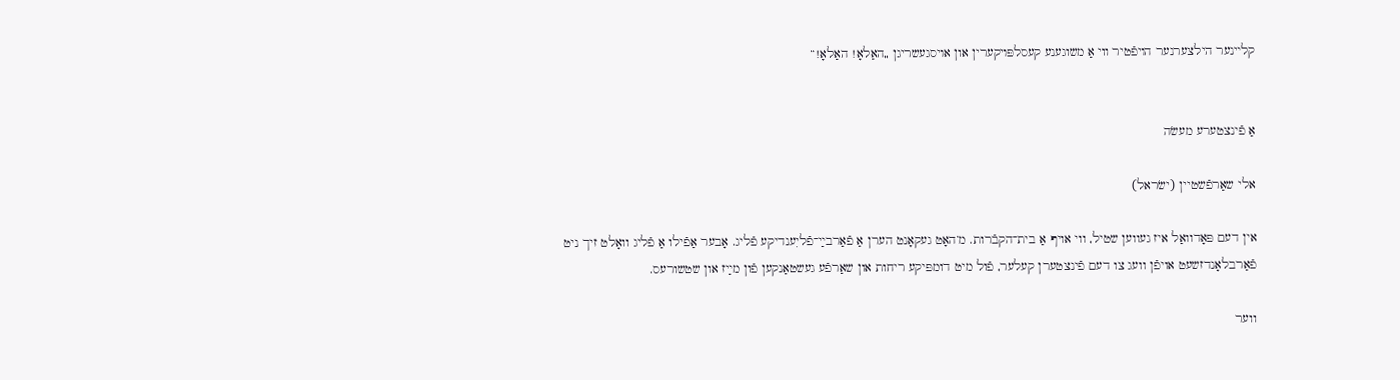קלײנער הילצערנער הױפֿטיר װי אַ משוגענע קעסלפּױקערין און אױסגעשריגן „האַלאָ! האַלאָ!“


אַ פֿינצטערע מעשׂה

אלי שאַרפֿשטיין (ישׂראל)

אין דעם פּאָדוואַל איז געווען שטיל, ווי אויף אַ בית־הקבֿרות. מ’האָט געקאָנט הערן אַ פֿאַרבײַ־פֿליִענדיקע פֿליג. אָבער אַפֿילו אַ פֿליג וואָלט זיך ניט פֿאַרבלאָנדזשעט אויפֿן וועג צו דעם פֿינצטערן קעלער, פֿול מיט דומפּיקע ריחות און שאַרפֿע געשטאַנקען פֿון מײַז און שטשורעס.

ווער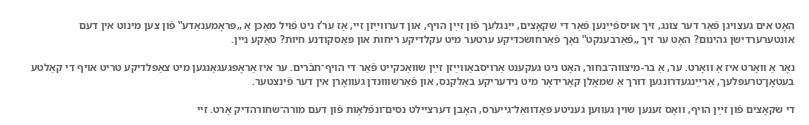האָט אים געצויגן פֿאַר דער צונג, זיך אויספֿײַנען פֿאַר די שקאָצים, ייִנגלעך פֿון זײַן הויף, און דערווײַזן זיי, אַז ער’ז ניט פֿויל מאַכן אַ „פּראָמענאַדע‟ פֿון צען מינוט אין דעם אונטערערדישן גהינום? האָט ער זיך „פֿאַרבענקט‟ נאָך פֿאַרחושכדיקע ערטער מיט עקלדיקע ריחות און פּאַסקודנע חיות? טאַקע ניין.

נאָר אַ וואָרט איז אַ וואָרט. ער, אַ בר-מיצווה־בחור, האָט ניט געקענט אַרויסבאַווײַזן זײַן שוואַכקייט פֿאַר די הויף־חבֿרים. ער איז אַראָפּגעגאַנגען מיט צאַפּלדיקע טריט אויף די קאַלטע בעטאָן־טרעפּלעך, אַרײַנגעדרונגען דורך אַ שמאָלן קאָרידאָר מיט נידעריקע באַלקנס, און פֿאַרשוווּנדן געוואָרן אין דער פֿינצטער.

די שקאָצים פֿון זײַן הויף, וואָס זענען שוין געווען געניטע פּאָדוואַל־גייערס, האָבן דערציילט נסים־ונפֿלאָות פֿון דעם מורה־שחורהדיק אָרט. זיי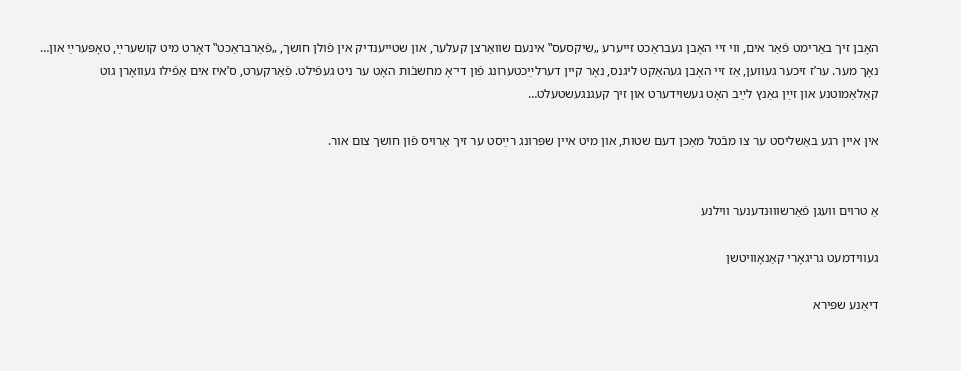האָבן זיך באַרימט פֿאַר אים, ווי זיי האָבן געבראַכט זייערע „שיקסעס‟ אינעם שוואַרצן קעלער, און שטייענדיק אין פֿולן חושך, „פֿאַרבראַכט‟ דאָרט מיט קושערײַ, טאָפּערײַ און… נאָך מער. ער’ז זיכער געווען, אַז זיי האָבן געהאַקט ליגנס, נאָר קיין דערלײַכטערונג פֿון די־אָ מחשבֿות האָט ער ניט געפֿילט. פֿאַרקערט, ס’איז אים אַפֿילו געוואָרן גוט קאַלאַמוטנע און זײַן גאַנץ לײַב האָט געשוידערט און זיך קעגנגעשטעלט…

אין איין רגע באַשליסט ער צו מבֿטל מאַכן דעם שטות, און מיט איין שפּרונג רײַסט ער זיך אַרויס פֿון חושך צום אור.


אַ טרוים וועגן פֿאַרשוווּנדענער ווילנע

געווידמעט גריגאָרי קאַנאָוויטשן

דיאַנע שפּירא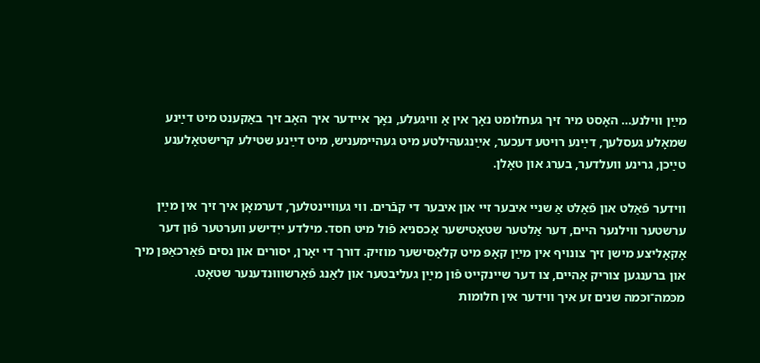מײַן ווילנע… האָסט מיר זיך געחלומט נאָך אין אַ וויגעלע, נאָך איידער איך האָב זיך באַקענט מיט דײַנע שמאָלע געסלעך, דײַנע רויטע דעכער, אײַנגעהילטע מיט געהיימעניש, מיט דײַנע שטילע קרישטאָלענע טײַכן, גרינע וועלדער, בערג און טאָלן.

ווידער פֿאַלט און פֿאַלט אַ שניי איבער זיי און איבער די קבֿרים. ווי געוויינטלעך, דערמאָן איך זיך אין מײַן ערשטער ווילנער היים, דער אַלטער שטאָטישער אַכסניא פֿול מיט חסד. מילדע ייִדישע ווערטער פֿון דער אָקאָליצע מישן זיך צונויף אין מײַן קאָפּ מיט קלאַסישער מוזיק. דורך די יאָרן, יסורים און נסים פֿאַרכאַפּן מיך און ברענגען צוריק אַהיים, צו דער שיינקייט פֿון מײַן געליבטער און לאַנג פֿאַרשוווּנדענער שטאָט. מכּמה־וכּמה שנים זע איך ווידער אין חלומות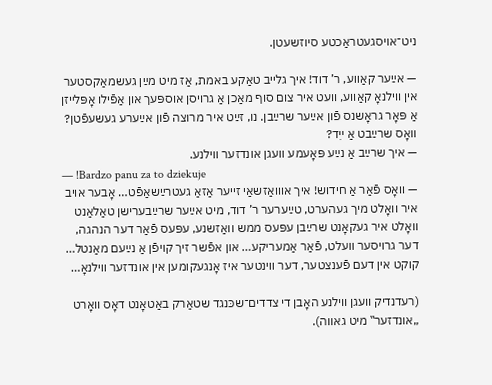ניט־אויסגעטראַכטע סיוזשעטן.

— אײַער קאַווע, ר’ דוד! איך גלייב טאַקע באמת, אַז מיט מײַן געשמאַקסטער אין ווילנאָ קאַווע, וועט איר צום סוף מאַכן אַ גרויסן אוספּעך און אַפֿילו אָפּלײזן אַ פּאָר גראָשנס פֿון אײַער שרײַבן. נו, זײַט איר מרוצה פֿון אײַערע געשעפֿטן? וואָס שרײַבט אַ ייִד?
— איך שרײַב אַ נײַע פּאָעמע וועגן אונדזער ווילנע.
— !Bardzo panu za to dziekuje
— וואָס פֿאַר אַ חידוש! איך אווואַזשאַי זייער אַזאַ געטרײַשאַפֿט… אָבער אויב איר וואָלט מיך געהערט, טײַערער ר’ דוד, מיט אײַער שרײַבערישן טאַלאַנט וואָלט איר געקאָנט שרײַבן עפּעס ממש וואַזשנע, עפּעס פֿאַר דער הנהגה, דער גרויסער וועלט, פֿאַר אַמעריקע… און אפֿשר זיך קויפֿן אַ נײַעם מאַנטל… קוקט אין דעם פֿענצטער, דער ווינטער איז אָנגעקומען אין אונדזער ווילנאָ…

(רעדנדיק וועגן ווילנע האָבן די צדדים־שכּנגד שטאַרק באַטאָנט דאָס וואָרט „אונדזער‟ מיט גאווה).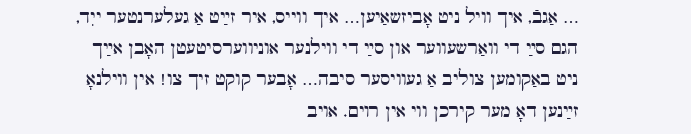… אַגבֿ, איך וויל ניט אָביזשאַיען… איך ווייס, איר זײַט אַ געלערנטער ייִד, הגם סײַ די וואַרשעווער און סײַ די ווילנער אוניווערסיטעטן האָבן אײַך ניט באַקומען צוליב אַ געוויסער סיבה… אָבער קוקט זיך צו! אין ווילנאָ זײַנען דאָ מער קירכן ווי אין רױם. אויב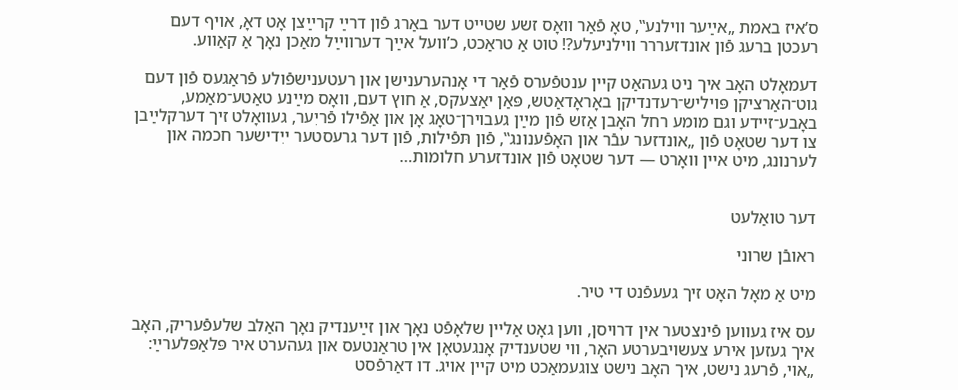ס’איז באמת „אײַער ווילנע‟, טאָ פֿאַר וואָס זשע שטייט דער באַרג פֿון דרײַ קרײַצן אָט דאָ, אויף דעם רעכטן ברעג פֿון אונדזעררר ווילניעלע?! טוט אַ טראַכט, כ’וועל אײַך דערווײַל מאַכן נאָך אַ קאַווע.

דעמאָלט האָב איך ניט געהאַט קיין ענטפֿערס פֿאַר די אָנהערענישן און רעטענישפֿולע פֿראַגעס פֿון דעם גוט־האַרציקן פּויליש־רעדנדיקן באָראָדאַטש, פּאַן יאַצעקס, אַ חוץ דעם, וואָס מײַנע טאַטע־מאַמע, באָבע־זיידע וגם מומע רחל האָבן אַזש פֿון מײַן געבוירן־טאָג אָן און אַפֿילו פֿריִער, געוואָלט זיך דערקלײַבן צו דער שטאָט פֿון „אונדזער עבֿר און האָפֿענונג‟, פֿון תּפֿילות, פֿון דער גרעסטער ייִדישער חכמה און לערנונג, מיט איין וואָרט — דער שטאָט פֿון אונדזערע חלומות…


דער טואַלעט

ראובֿן שרוני

מיט אַ מאָל האָט זיך געעפֿנט די טיר.

עס איז געווען פֿינצטער אין דרויסן, ווען גאָט אַליין שלאָפֿט נאָך און זײַענדיק נאָך האַלב שלעפֿעריק, האָב איך געזען אירע צעשויבערטע האָר, ווי שטענדיק אָנגעטאָן אין טראַנטעס און געהערט איר פּלאַפּלערײַ: „אוי, פֿרעג נישט, איך האָב נישט צוגעמאַכט מיט קיין אויג. דו דאַרפֿסט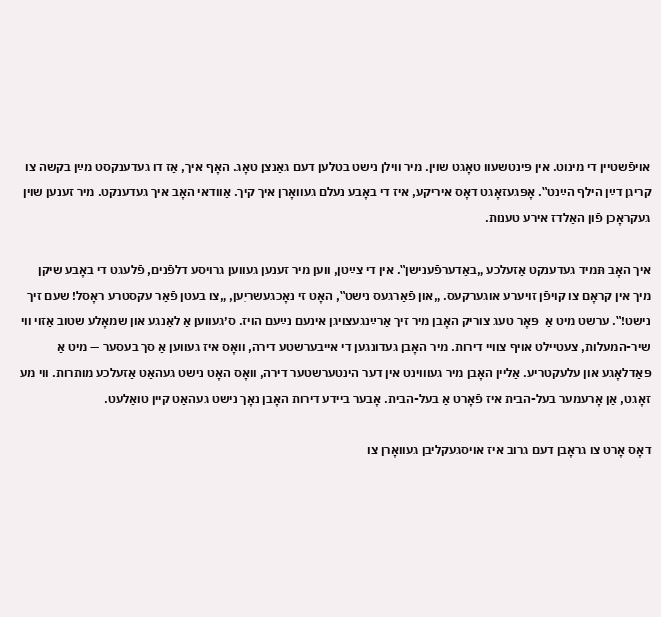אויפֿשטיין די מינוט. אין פּינטשעוו טאָגט שוין. מיר ווילן נישט בטלען דעם גאַנצן טאָג. האָף איך, אַז דו געדענקסט מײַן בקשה צו קריגן דײַן הילף הײַנט‟. אָפּגעזאָגט דאָס איריקע, איז די באָבע נעלם געוואָרן איך קיך. אַוודאי האָב איך געדענקט. מיר זענען שוין געקראָכן פֿון האַלדז אירע טענות.

איך האָב תּמיד געדענקט אַזעלכע „באַדערפֿענישן‟. אין די צײַטן, ווען מיר זענען געווען גרויסע דלפֿנים, פֿלעגט די באָבע שיקן מיך אין קראָם צו קויפֿן זויערע אוגערקעס. „און פֿאַרגעס נישט‟, האָט זי נאָכגעשריִען, „צו בעטן פֿאַר עקסטרע ראָסל! שעם זיך נישט!‟. ערשט מיט אַ  פּאָר טעג צוריק האָבן מיר זיך אַרײַנגעצויגן אינעם נײַעם הויז. ס׳געווען אַ לאַנגע און שמאָלע שטוב אַזוי ווי שיר-המעלות, צעטיילט אויף צוויי דירות. מיר האָבן געדונגען די אייבערשטע דירה, וואָס איז געווען אַ סך בעסער — מיט אַ פּאַדלאָגע און עלעקטריע. אַליין האָבן מיר געוווינט אין דער הינטערשטער דירה, וואָס האָט נישט געהאַט אַזעלכע מותרות. ווי מע זאָגט, אַן אָרעמער בעל-הבית איז פֿאָרט אַ בעל-הבית. אָבער ביידע דירות האָבן נאָך נישט געהאַט קיין טואַלעט.

דאָס אָרט צו גראָבן דעם גרוב איז אויסגעקליבן געוואָרן צו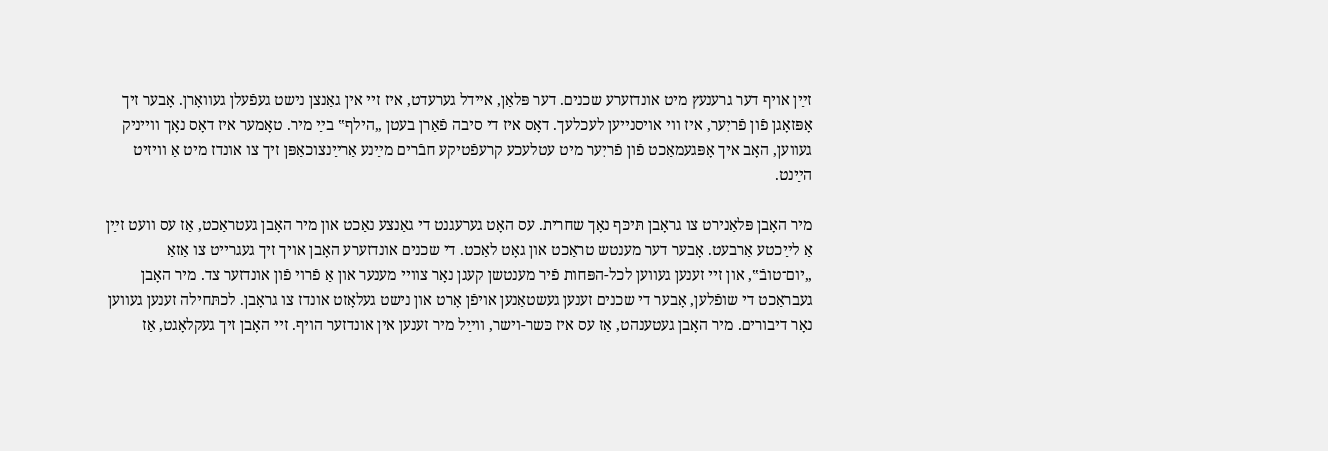זײַן אויף דער גרענעץ מיט אונדזערע שכנים. דער פּלאַן, איידל גערעדט, איז זיי אין גאַנצן נישט געפֿעלן געוואָרן. אָבער זיך אָפּזאָגן פֿון פֿריִער, איז ווי אויסנייען לעכלעך. דאָס איז די סיבה פֿאַרן בעטן „הילף‟ בײַ מיר. טאָמער איז דאָס נאָך ווייניק געווען, האָב איך אָפּגעמאַכט פֿון פֿריִער מיט עטלעכע קרעפֿטיקע חבֿרים מײַנע אַרײַנצוכאַפּן זיך צו אונדז מיט אַ וויזיט הײַנט.

מיר האָבן פּלאַנירט צו גראָבן תּיכּף נאָך שחרית. עס האָט גערעגנט די גאַנצע נאַכט און מיר האָבן געטראַכט, אַז עס וועט זײַן אַ לײַכטע אַרבעט. אָבער דער מענטש טראַכט און גאָט לאַכט. די שכנים אונדזערע האָבן אויך זיך געגרייט צו אַזאַ „יום־טובֿ‟, און זיי זענען געווען לכל-הפּחות פֿיר מענטשן קעגן נאָר צוויי מענער און אַ פֿרוי פֿון אונדזער צד. מיר האָבן געבראַכט די שופֿלען, אָבער די שכנים זענען געשטאַנען אויפֿן אָרט און נישט געלאָזט אונדז צו גראָבן. לכתּחילה זענען געווען נאָר דיבורים. מיר האָבן געטענהט, אַז עס איז כּשר-וישר, ווײַל מיר זענען אין אונדזער הויף. זיי האָבן זיך געקלאָגט, אַז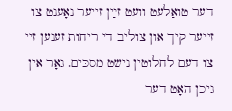דער טואַלעט וועט זײַן זייער נאָענט צו זייער קיך און צוליב די ריחות זענען זיי צו דעם לחלוטין נישט מסכּים. גאָר אין גיכן האָט דער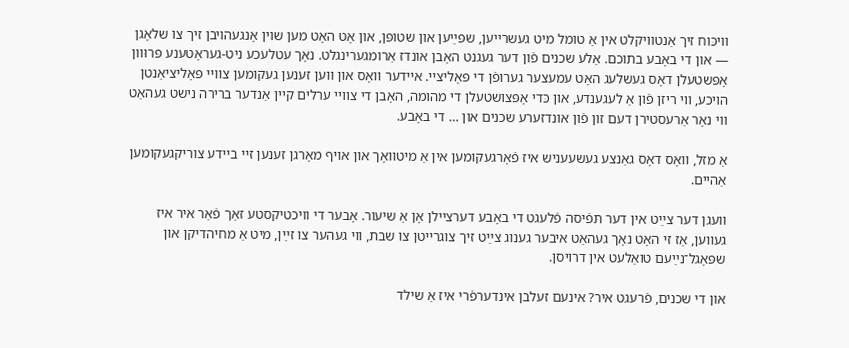וויכּוח זיך אַנטוויקלט אין אַ טומל מיט געשרייען, שפּײַען און שטופּן, און אָט האָט מען שוין אָנגעהויבן זיך צו שלאָגן — און די באָבע בתוכם. אַלע שכנים פֿון דער געגנט האָבן אונדז אַרומגערינגלט. נאָך עטלעכע ניט-געראָטענע פּרוּוון אָפּשטעלן דאָס געשלעג האָט עמעצער גערופֿן די פּאָליציי. איידער וואָס און ווען זענען געקומען צוויי פּאָליציאַנטן הויכע, ווי ריזן פֿון אַ לעגענדע, און כּדי אָפּצושטעלן די מהומה, האָבן די צוויי ערלים קיין אַנדער ברירה נישט געהאַט ווי נאָר אַרעסטירן דעם זון פֿון אונדזערע שכנים און … די באָבע.

אַ מזל, וואָס דאָס גאַנצע געשעעניש איז פֿאָרגעקומען אין אַ מיטוואָך און אויף מאָרגן זענען זיי ביידע צוריקגעקומען אַהיים.

וועגן דער צײַט אין דער תּפֿיסה פֿלעגט די באָבע דערציילן אָן אַ שיעור. אָבער די וויכטיקסטע זאַך פֿאַר איר איז געווען, אַז זי האָט נאָך געהאַט איבער גענוג צײַט זיך צוגרייטן צו שבת, ווי געהער צו זײַן, מיט אַ מחיהדיקן און שפּאָגל־נײַעם טואַלעט אין דרויסן.

און די שכנים, פֿרעגט איר? אינעם זעלבן אינדערפֿרי איז אַ שילד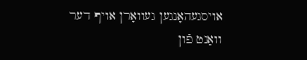אויסגעהאָנגען געוואָרן אויף דער וואַנט פֿון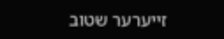זייערער שטוב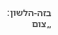בזה-הלשון: „צום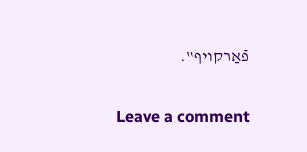פֿאַרקויף‟.

Leave a comment